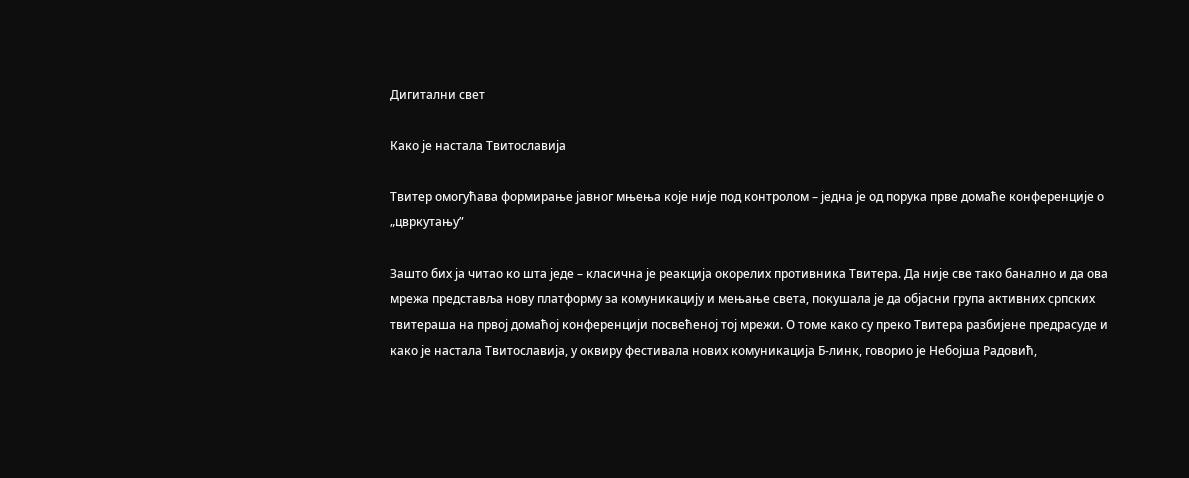Дигитални свет

Како је настала Твитославија

Твитер омогућава формирање јавног мњења које није под контролом – једна је од порука прве домаће конференције о „цвркутању”

Зашто бих ја читао ко шта једе – класична је реакција окорелих противника Твитера. Да није све тако банално и да ова мрежа представља нову платформу за комуникацију и мењање света, покушала је да објасни група активних српских твитераша на првој домаћој конференцији посвећеној тој мрежи. О томе како су преко Твитера разбијене предрасуде и како је настала Твитославија, у оквиру фестивала нових комуникација Б-линк, говорио је Небојша Радовић,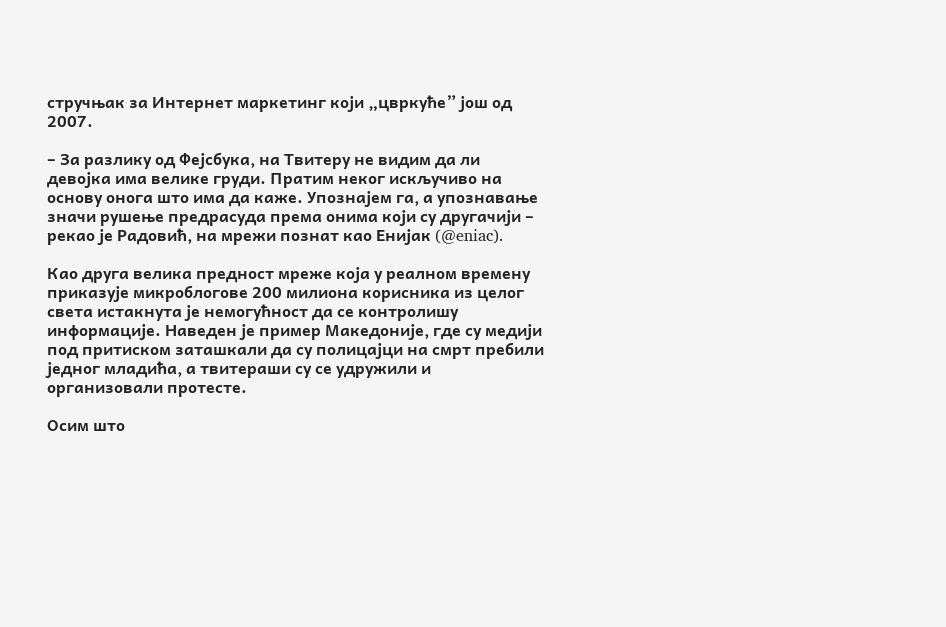стручњак за Интернет маркетинг који „цвркуће” још од 2007.

– За разлику од Фејсбука, на Твитеру не видим да ли девојка има велике груди. Пратим неког искључиво на основу онога што има да каже. Упознајем га, а упознавање значи рушење предрасуда према онима који су другачији – рекао је Радовић, на мрежи познат као Енијак (@eniac).

Као друга велика предност мреже која у реалном времену приказује микроблогове 200 милиона корисника из целог света истакнута је немогућност да се контролишу информације. Наведен је пример Македоније, где су медији под притиском заташкали да су полицајци на смрт пребили једног младића, а твитераши су се удружили и организовали протесте.

Осим што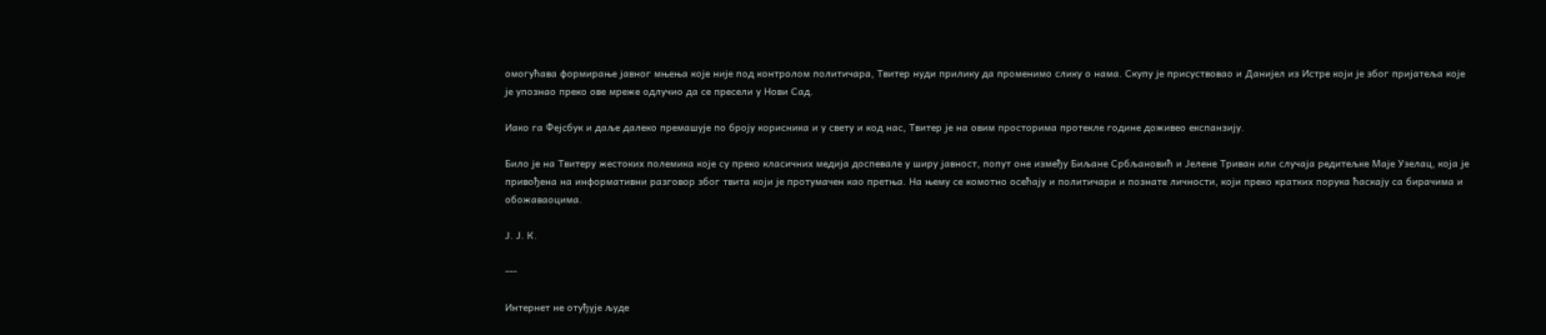омогућава формирање јавног мњења које није под контролом политичара, Твитер нуди прилику да променимо слику о нама. Скупу је присуствовао и Данијел из Истре који је због пријатеља које је упознао преко ове мреже одлучио да се пресели у Нови Сад.

Иако га Фејсбук и даље далеко премашује по броју корисника и у свету и код нас, Твитер је на овим просторима протекле године доживео експанзију.

Било је на Твитеру жестоких полемика које су преко класичних медија доспевале у ширу јавност, попут оне између Биљане Србљановић и Јелене Триван или случаја редитељке Маје Узелац, која је привођена на информативни разговор због твита који је протумачен као претња. На њему се комотно осећају и политичари и познате личности, који преко кратких порука ћаскају са бирачима и обожаваоцима.

Ј. Ј. К.

---

Интернет не отуђује људе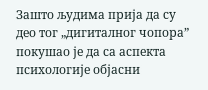Зашто људима прија да су део тог „дигиталног чопора” покушао је да са аспекта психологије објасни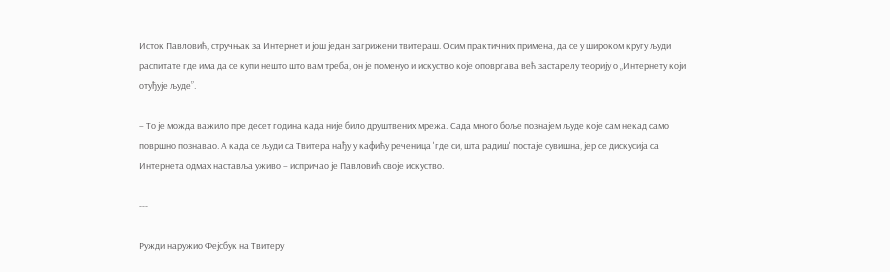Исток Павловић, стручњак за Интернет и још један загрижени твитераш. Осим практичних примена, да се у широком кругу људи распитате где има да се купи нешто што вам треба, он је поменуо и искуство које оповргава већ застарелу теорију о „Интернету који отуђује људе”.

– То је можда важило пре десет година када није било друштвених мрежа. Сада много боље познајем људе које сам некад само површно познавао. А када се људи са Твитера нађу у кафићу реченица 'где си, шта радиш' постаје сувишна, јер се дискусија са Интернета одмах наставља уживо – испричао је Павловић своје искуство.

---

Ружди наружио Фејсбук на Твитеру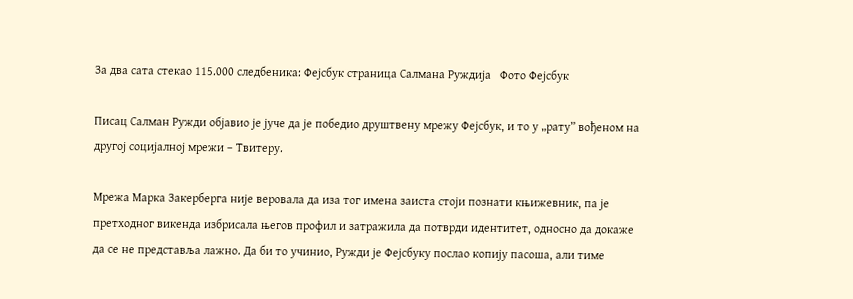За два сата стекао 115.000 следбеника: Фејсбук страница Салмана Руждија   Фото Фејсбук

Писац Салман Ружди објавио је јуче да је победио друштвену мрежу Фејсбук, и то у „рату” вођеном на другој социјалној мрежи – Твитеру.

Мрежа Марка Закерберга није веровала да иза тог имена заиста стоји познати књижевник, па је претходног викенда избрисала његов профил и затражила да потврди идентитет, односно да докаже да се не представља лажно. Да би то учинио, Ружди је Фејсбуку послао копију пасоша, али тиме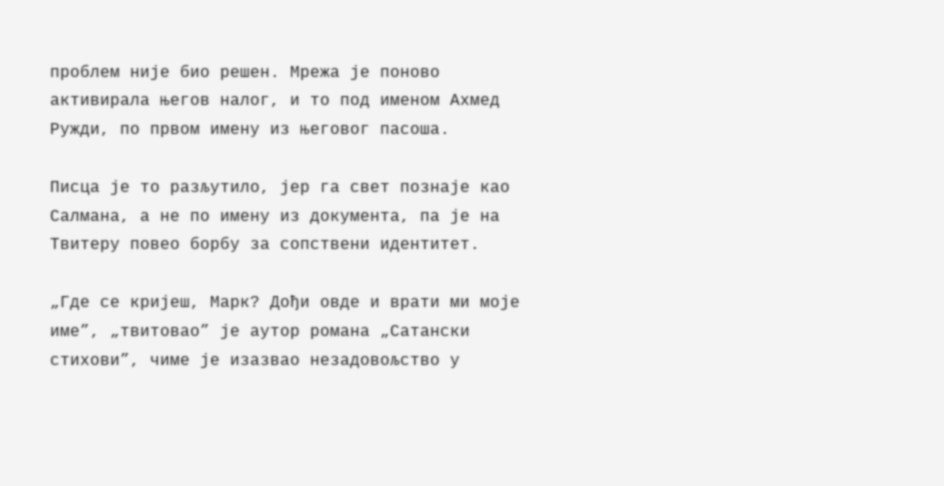проблем није био решен. Мрежа је поново активирала његов налог, и то под именом Ахмед Ружди, по првом имену из његовог пасоша.

Писца је то разљутило, јер га свет познаје као Салмана, а не по имену из документа, па је на Твитеру повео борбу за сопствени идентитет.

„Где се кријеш, Марк? Дођи овде и врати ми моје име”, „твитовао” је аутор романа „Сатански стихови”, чиме је изазвао незадовољство у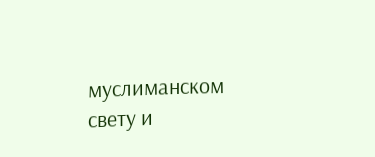муслиманском свету и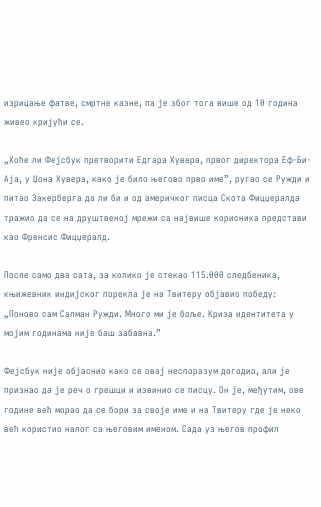изрицање фатве, смртне казне, па је због тога више од 10 година живео кријући се.

„Хоће ли Фејсбук претворити Едгара Хувера, првог директора Еф-Би-Аја, у Џона Хувера, како је било његово прво име”, ругао се Ружди и питао Закерберга да ли би и од америчког писца Скота Фицџералда тражио да се на друштвеној мрежи са највише корисника представи као Френсис Фицџералд.

После само два сата, за колико је стекао 115.000 следбеника, књижевник индијског порекла је на Твитеру објавио победу: „Поново сам Салман Ружди. Много ми је боље. Криза идентитета у мојим годинама није баш забавна.”

Фејсбук није објаснио како се овај неспоразум догодио, али је признао да је реч о грешци и извинио се писцу. Он је, међутим, ове године већ морао да се бори за своје име и на Твитеру где је неко већ користио налог са његовим именом. Сада уз његов профил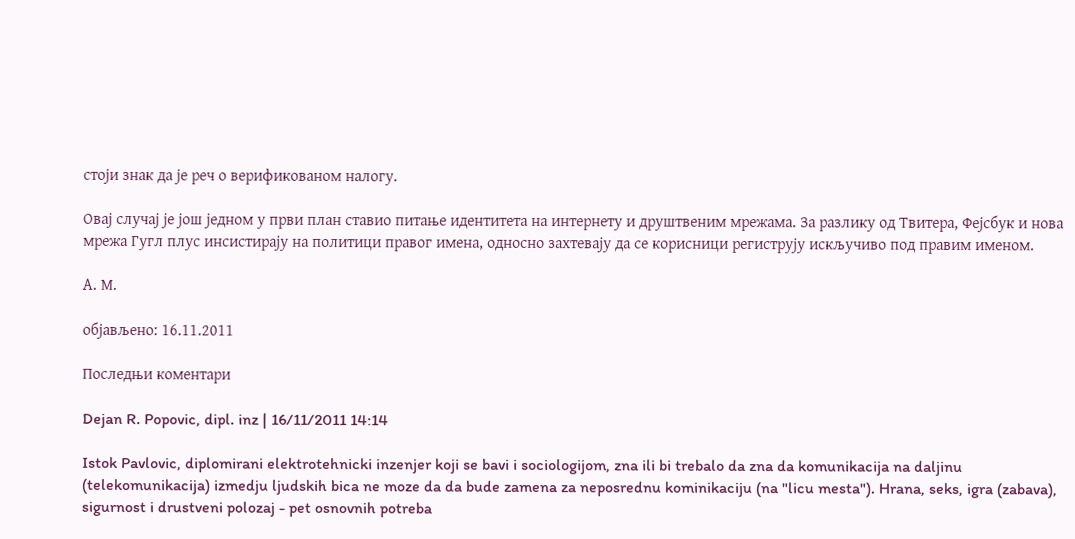стоји знак да је реч о верификованом налогу.

Овај случај је још једном у први план ставио питање идентитета на интернету и друштвеним мрежама. За разлику од Твитера, Фејсбук и нова мрежа Гугл плус инсистирају на политици правог имена, односно захтевају да се корисници региструју искључиво под правим именом.

А. М.

објављено: 16.11.2011

Последњи коментари

Dejan R. Popovic, dipl. inz | 16/11/2011 14:14

Istok Pavlovic, diplomirani elektrotehnicki inzenjer koji se bavi i sociologijom, zna ili bi trebalo da zna da komunikacija na daljinu (telekomunikacija) izmedju ljudskih bica ne moze da da bude zamena za neposrednu kominikaciju (na "licu mesta"). Hrana, seks, igra (zabava), sigurnost i drustveni polozaj - pet osnovnih potreba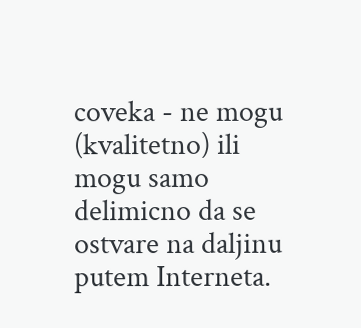coveka - ne mogu (kvalitetno) ili mogu samo delimicno da se ostvare na daljinu putem Interneta.